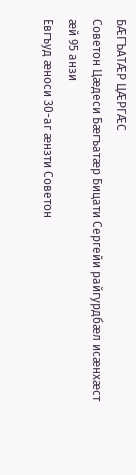БÆГЪАТÆР ЦÆРГÆС
Советон Цæдеси Бæгъатæр Бицати Сергейи райгурдбæл исæнхæст æй 95 анзи
Евгъуд æноси 30-аг æнзти Советон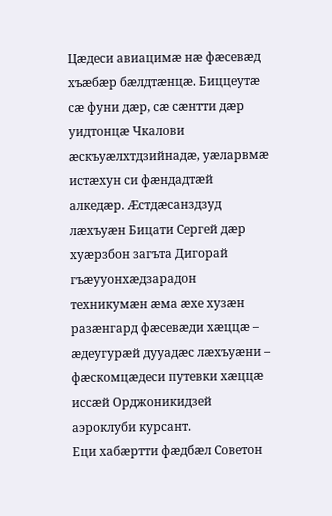Цæдеси авиацимæ нæ фæсевæд хъæбæр бæлдтæнцæ. Биццеутæ сæ фуни дæр, сæ сæнтти дæр уидтонцæ Чкалови æскъуæлхтдзийнадæ, уæларвмæ истæхун си фæндадтæй алкедæр. Æстдæсанздзуд лæхъуæн Бицати Сергей дæр хуæрзбон загъта Дигорай гъæууонхæдзарадон техникумæн æма æхе хузæн разæнгард фæсевæди хæццæ – æдеугурæй дууадæс лæхъуæни – фæскомцæдеси путевки хæццæ иссæй Орджоникидзей аэроклуби курсант.
Еци хабæртти фæдбæл Советон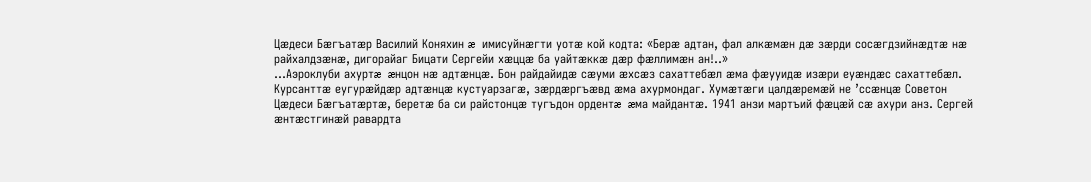Цæдеси Бæгъатæр Василий Коняхин æ имисуйнæгти уотæ кой кодта: «Берæ адтан, фал алкæмæн дæ зæрди сосæгдзийнæдтæ нæ райхалдзæнæ, дигорайаг Бицати Сергейи хæццæ ба уайтæккæ дæр фæллимæн ан!..»
…Аэроклуби ахуртæ æнцон нæ адтæнцæ. Бон райдайидæ сæуми æхсæз сахаттебæл æма фæууидæ изæри еуæндæс сахаттебæл. Курсанттæ еугурæйдæр адтæнцæ кустуарзагæ, зæрдæргъæвд æма ахурмондаг. Хумæтæги цалдæремæй не ’ссæнцæ Советон Цæдеси Бæгъатæртæ, беретæ ба си райстонцæ тугъдон ордентæ æма майдантæ. 1941 анзи мартъий фæцæй сæ ахури анз. Сергей æнтæстгинæй равардта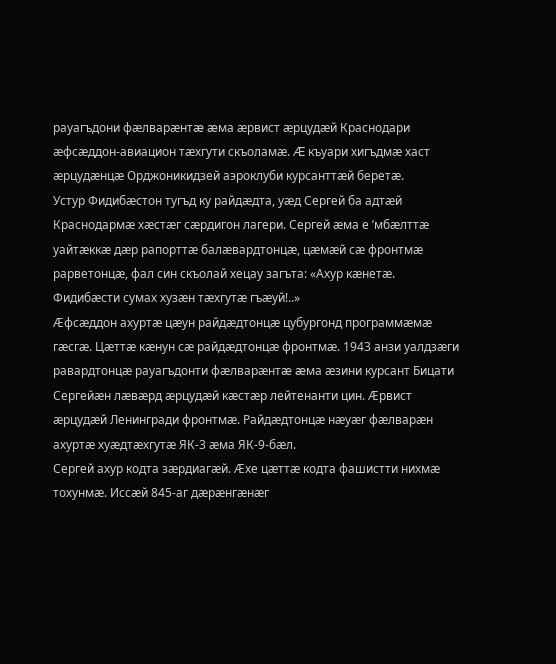рауагъдони фæлварæнтæ æма æрвист æрцудæй Краснодари æфсæддон-авиацион тæхгути скъоламæ. Æ къуари хигъдмæ хаст æрцудæнцæ Орджоникидзей аэроклуби курсанттæй беретæ.
Устур Фидибæстон тугъд ку райдæдта, уæд Сергей ба адтæй Краснодармæ хæстæг сæрдигон лагери. Сергей æма е ’мбæлттæ уайтæккæ дæр рапорттæ балæвардтонцæ, цæмæй сæ фронтмæ рарветонцæ, фал син скъолай хецау загъта: «Ахур кæнетæ. Фидибæсти сумах хузæн тæхгутæ гъæуй!..»
Æфсæддон ахуртæ цæун райдæдтонцæ цубургонд программæмæ гæсгæ. Цæттæ кæнун сæ райдæдтонцæ фронтмæ. 1943 анзи уалдзæги равардтонцæ рауагъдонти фæлварæнтæ æма æзини курсант Бицати Сергейæн лæвæрд æрцудæй кæстæр лейтенанти цин. Æрвист æрцудæй Ленингради фронтмæ. Райдæдтонцæ нæуæг фæлварæн ахуртæ хуæдтæхгутæ ЯК-3 æма ЯК-9-бæл.
Сергей ахур кодта зæрдиагæй. Æхе цæттæ кодта фашистти нихмæ тохунмæ. Иссæй 845-аг дæрæнгæнæг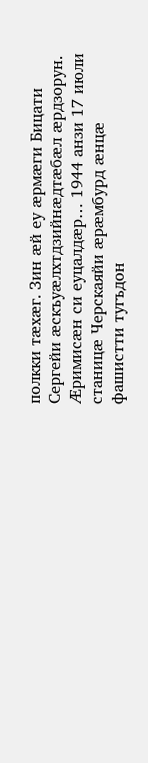полкки тæхæг. Зин æй еу æрмæги Бицати Сергейи æскъуæлхтдзийнæдтæбæл æрдзорун. Æримисæн си еуцалдæр… 1944 анзи 17 июли станицæ Черскаяйи æрæмбурд æнцæ фашистти тугъдон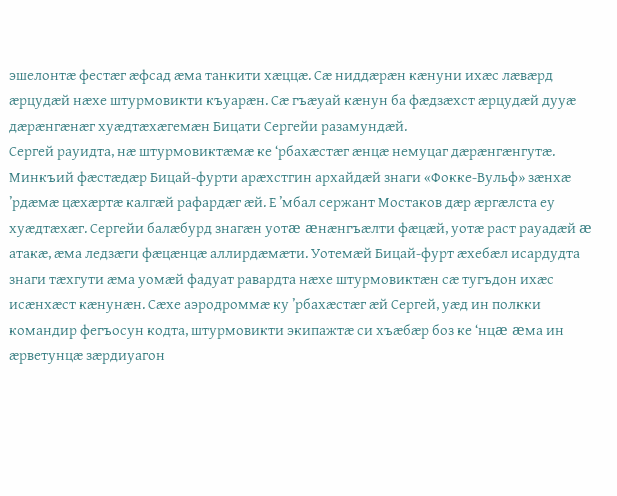эшелонтæ фестæг æфсад æма танкити хæццæ. Сæ ниддæрæн кæнуни ихæс лæвæрд æрцудæй нæхе штурмовикти къуарæн. Сæ гъæуай кæнун ба фæдзæхст æрцудæй дууæ дæрæнгæнæг хуæдтæхæгемæн Бицати Сергейи разамундæй.
Сергей рауидта, нæ штурмовиктæмæ ке ‘рбахæстæг æнцæ немуцаг дæрæнгæнгутæ. Минкъий фæстæдæр Бицай-фурти арæхстгин архайдæй знаги «Фокке-Вульф» зæнхæ ’рдæмæ цæхæртæ калгæй рафардæг æй. Е ’мбал сержант Мостаков дæр æргæлста еу хуæдтæхæг. Сергейи балæбурд знагæн уотæ æнæнгъæлти фæцæй, уотæ раст рауадæй æ атакæ, æма ледзæги фæцæнцæ аллирдæмæти. Уотемæй Бицай-фурт æхебæл исардудта знаги тæхгути æма уомæй фадуат равардта нæхе штурмовиктæн сæ тугъдон ихæс исæнхæст кæнунæн. Сæхе аэродроммæ ку ’рбахæстæг æй Сергей, уæд ин полкки командир фегъосун кодта, штурмовикти экипажтæ си хъæбæр боз ке ‘нцæ æма ин æрветунцæ зæрдиуагон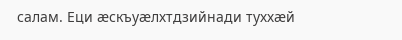салам. Еци æскъуæлхтдзийнади туххæй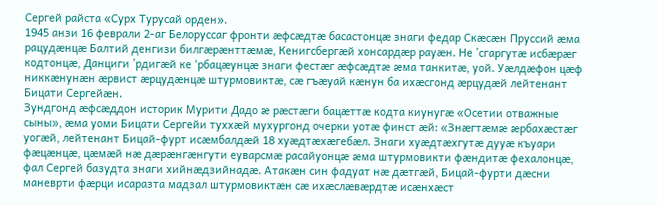Сергей райста «Сурх Турусай орден».
1945 анзи 16 феврали 2-аг Белоруссаг фронти æфсæдтæ басастонцæ знаги федар Скæсæн Пруссий æма рацудæнцæ Балтий денгизи билгæрæнттæмæ, Кенигсбергæй хонсардæр рауæн. Не ’сгаргутæ исбæрæг кодтонцæ, Данциги ’рдигæй ке ‘рбацæунцæ знаги фестæг æфсæдтæ æма танкитæ, уой. Уæлдæфон цæф никкæнунæн æрвист æрцудæнцæ штурмовиктæ, сæ гъæуай кæнун ба ихæсгонд æрцудæй лейтенант Бицати Сергейæн.
Зундгонд æфсæддон историк Мурити Дадо æ рæстæги бацæттæ кодта киунугæ «Осетии отважные сыны», æма уоми Бицати Сергейи туххæй мухургонд очерки уотæ финст æй: «Знæгтæмæ æрбахæстæг уогæй, лейтенант Бицай-фурт исæмбалдæй 18 хуæдтæхæгебæл. Знаги хуæдтæхгутæ дууæ къуари фæцæнцæ, цæмæй нæ дæрæнгæнгути еуварсмæ расайуонцæ æма штурмовикти фæндитæ фехалонцæ, фал Сергей базудта знаги хийнæдзийнадæ. Атакæн син фадуат нæ дæтгæй, Бицай-фурти дæсни маневрти фæрци исаразта мадзал штурмовиктæн сæ ихæслæвæрдтæ исæнхæст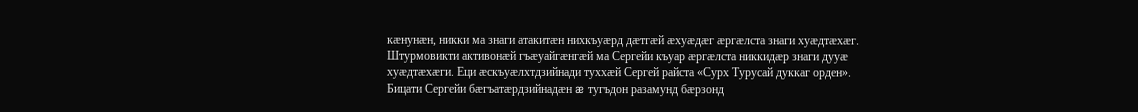кæнунæн, никки ма знаги атакитæн нихкъуæрд дæтгæй æхуæдæг æргæлста знаги хуæдтæхæг. Штурмовикти активонæй гъæуайгæнгæй ма Сергейи къуар æргæлста никкидæр знаги дууæ хуæдтæхæги. Еци æскъуæлхтдзийнади туххæй Сергей райста «Сурх Турусай дуккаг орден».
Бицати Сергейи бæгъатæрдзийнадæн æ тугъдон разамунд бæрзонд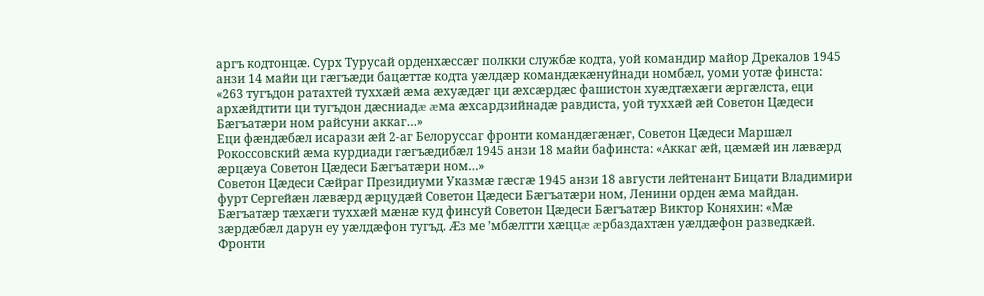аргъ кодтонцæ. Сурх Турусай орденхæссæг полкки службæ кодта, уой командир майор Дрекалов 1945 анзи 14 майи ци гæгъæди бацæттæ кодта уæлдæр командæкæнуйнади номбæл, уоми уотæ финста:
«263 тугъдон ратахтей туххæй æма æхуæдæг ци æхсæрдæс фашистон хуæдтæхæги æргæлста, еци архæйдтити ци тугъдон дæсниадæ æма æхсардзийнадæ равдиста, уой туххæй æй Советон Цæдеси Бæгъатæри ном райсуни аккаг…»
Еци фæндæбæл исарази æй 2-аг Белоруссаг фронти командæгæнæг, Советон Цæдеси Маршæл Рокоссовский æма курдиади гæгъæдибæл 1945 анзи 18 майи бафинста: «Аккаг æй, цæмæй ин лæвæрд æрцæуа Советон Цæдеси Бæгъатæри ном…»
Советон Цæдеси Сæйраг Президиуми Указмæ гæсгæ 1945 анзи 18 августи лейтенант Бицати Владимири фурт Сергейæн лæвæрд æрцудæй Советон Цæдеси Бæгъатæри ном, Ленини орден æма майдан.
Бæгъатæр тæхæги туххæй мæнæ куд финсуй Советон Цæдеси Бæгъатæр Виктор Коняхин: «Мæ зæрдæбæл дарун еу уæлдæфон тугъд. Æз ме ’мбæлтти хæццæ æрбаздахтæн уæлдæфон разведкæй. Фронти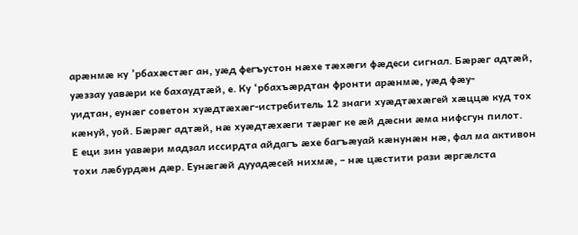арæнмæ ку ’рбахæстæг ан, уæд фегъустон нæхе тæхæги фæдеси сигнал. Бæрæг адтæй, уæззау уавæри ке бахаудтæй, е. Ку ‘рбахъæрдтан фронти арæнмæ, уæд фæу-
уидтан, еунæг советон хуæдтæхæг-истребитель 12 знаги хуæдтæхæгей хæццæ куд тох кæнуй, уой. Бæрæг адтæй, нæ хуæдтæхæги тæрæг ке æй дæсни æма нифсгун пилот.
Е еци зин уавæри мадзал иссирдта айдагъ æхе багъæуай кæнунæн нæ, фал ма активон тохи лæбурдæн дæр. Еунæгæй дууадæсей нихмæ, – нæ цæстити рази æргæлста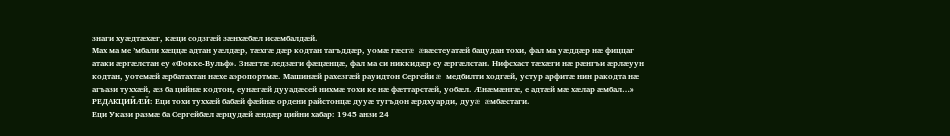знаги хуæдтæхæг, кæци содзгæй зæнхæбæл исæмбалдæй.
Мах ма ме ’мбали хæццæ адтан уæлдæр, тæхгæ дæр кодтан тагъддæр, уомæ гæсгæ æвæстеуатæй бацудан тохи, фал ма уæддæр нæ фиццаг атаки æргæлстан еу «Фокке-Вульф». Знæгтæ ледзæги фæцæнцæ, фал ма си никкидæр еу æргæлстан. Нифсхаст тæхæги нæ рæнгъи æрлæуун кодтан, уотемæй æрбатахтан нæхе аэропортмæ. Машинæй рахезгæй рауидтон Сергейи æ медбилти ходгæй, устур арфитæ нин ракодта нæ агъази туххæй, æз ба цийнæ кодтон, еунæгæй дууадæсей нихмæ тохи ке нæ фæттарстæй, уобæл. Æнæмæнгæ, е адтæй мæ хæлар æмбал…»
РЕДАКЦИЙÆЙ: Еци тохи туххæй бабæй фæйнæ ордени райстонцæ дууæ тугъдон æрдхуарди, дууæ æмбæстаги.
Еци Укази размæ ба Сергейбæл æрцудæй æндæр цийни хабар: 1945 анзи 24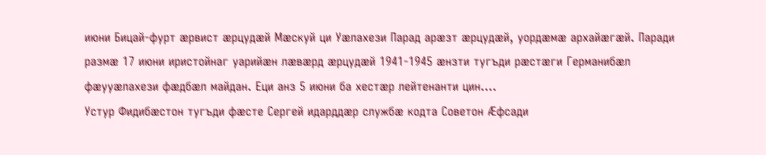июни Бицай-фурт æрвист æрцудæй Мæскуй ци Уæлахези Парад арæзт æрцудæй, уордæмæ архайæгæй. Паради размæ 17 июни иристойнаг уарийæн лæвæрд æрцудæй 1941-1945 æнзти тугъди рæстæги Германибæл фæууæлахези фæдбæл майдан. Еци анз 5 июни ба хестæр лейтенанти цин….
Устур Фидибæстон тугъди фæсте Сергей идарддæр службæ кодта Советон Æфсади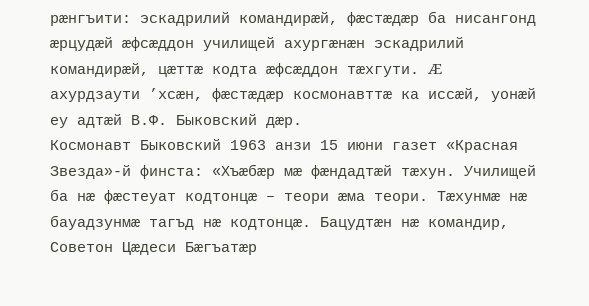рæнгъити: эскадрилий командирæй, фæстæдæр ба нисангонд æрцудæй æфсæддон училищей ахургæнæн эскадрилий командирæй, цæттæ кодта æфсæддон тæхгути. Æ ахурдзаути ’хсæн, фæстæдæр космонавттæ ка иссæй, уонæй еу адтæй В.Ф. Быковский дæр.
Космонавт Быковский 1963 анзи 15 июни газет «Красная Звезда»-й финста: «Хъæбæр мæ фæндадтæй тæхун. Училищей ба нæ фæстеуат кодтонцæ – теори æма теори. Тæхунмæ нæ бауадзунмæ тагъд нæ кодтонцæ. Бацудтæн нæ командир, Советон Цæдеси Бæгъатæр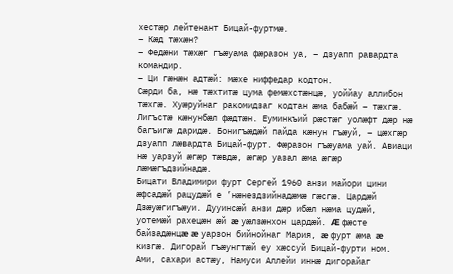хестæр лейтенант Бицай-фуртмæ.
– Кæд тæхæн?
– Федæни тæхæг гъæуама фæразон уа, – дзуапп равардта командир.
– Ци гæнæн адтæй: мæхе ниффедар кодтон.
Сæрди ба, нæ тæхтитæ цума фемæхстæнцæ, уоййау аллибон тæхгæ. Хуæруйнаг ракомидзаг кодтан æма бабæй – тæхгæ.
Лигъстæ кæнунбæл фæдтæн. Еуминкъий рæстæг уолæфт дæр нæ багъигæ даридæ. Бонигъæдæй пайда кæнун гъæуй, – цæхгæр дзуапп лæвардта Бицай-фурт. Фæразон гъæуама уай. Авиаци нæ уарзуй æгæр тæвдæ, æгæр уазал æма æгæр лæмæгъдзийнадæ.
Бицати Владимири фурт Сергей 1960 анзи майори цини æфсадæй рацудæй е ’нæнездзийнадæмæ гæсгæ. Цардæй Дзæуæгигъæуи. Дууинсæй анзи дæр ибæл нæма цудæй, уотемæй рахецæн æй æ уæлзæнхон цардæй. Æ фæсте байзадæнцæ æ уарзон бийнойнаг Мария, æ фурт æма æ кизгæ. Дигорай гъæунгтæй еу хæссуй Бицай-фурти ном. Ами, сахари астæу, Намуси Аллейи иннæ дигорайаг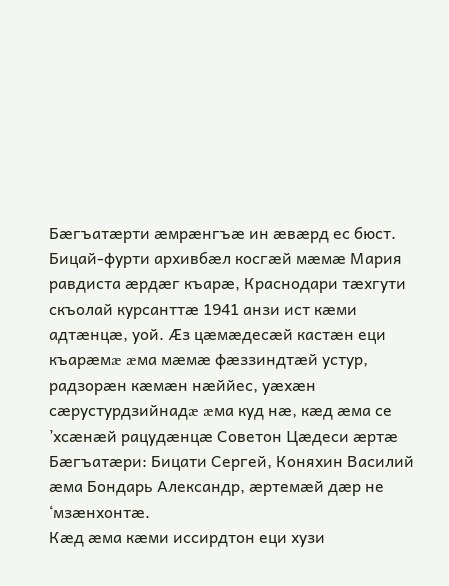Бæгъатæрти æмрæнгъæ ин æвæрд ес бюст.
Бицай-фурти архивбæл косгæй мæмæ Мария равдиста æрдæг къарæ, Краснодари тæхгути скъолай курсанттæ 1941 анзи ист кæми адтæнцæ, уой. Æз цæмæдесæй кастæн еци къарæмæ æма мæмæ фæззиндтæй устур, радзорæн кæмæн нæййес, уæхæн сæрустурдзийнадæ æма куд нæ, кæд æма се ’хсæнæй рацудæнцæ Советон Цæдеси æртæ Бæгъатæри: Бицати Сергей, Коняхин Василий æма Бондарь Александр, æртемæй дæр не ‘мзæнхонтæ.
Кæд æма кæми иссирдтон еци хузи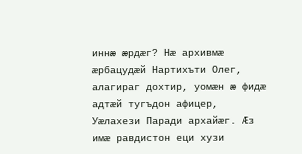иннæ æрдæг? Нæ архивмæ æрбацудæй Нартихъти Олег, алагираг дохтир, уомæн æ фидæ адтæй тугъдон афицер, Уæлахези Паради архайæг. Æз имæ равдистон еци хузи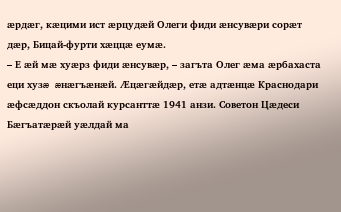æрдæг, кæцими ист æрцудæй Олеги фиди æнсувæри сорæт дæр, Бицай-фурти хæццæ еумæ.
– Е æй мæ хуæрз фиди æнсувæр, – загъта Олег æма æрбахаста еци хузæ æнæгъæнæй. Æцæгæйдæр, етæ адтæнцæ Краснодари æфсæддон скъолай курсанттæ 1941 анзи. Советон Цæдеси Бæгъатæрæй уæлдай ма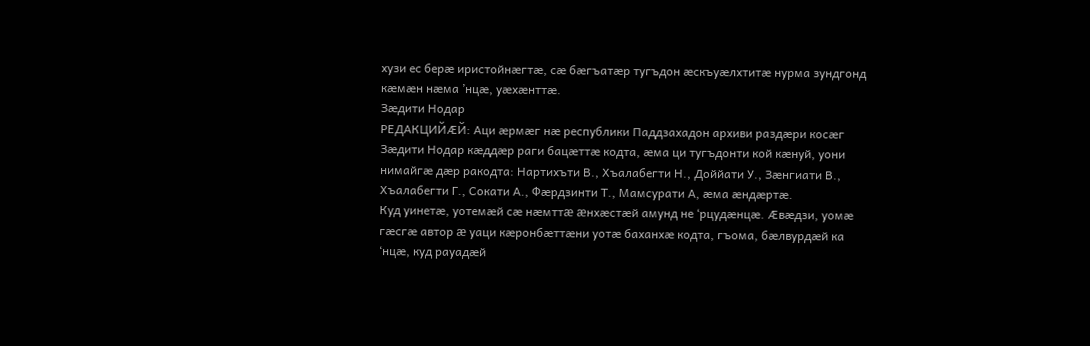хузи ес берæ иристойнæгтæ, сæ бæгъатæр тугъдон æскъуæлхтитæ нурма зундгонд кæмæн нæма ’нцæ, уæхæнттæ.
Зæдити Нодар
РЕДАКЦИЙÆЙ: Аци æрмæг нæ республики Паддзахадон архиви раздæри косæг Зæдити Нодар кæддæр раги бацæттæ кодта, æма ци тугъдонти кой кæнуй, уони нимайгæ дæр ракодта: Нартихъти В., Хъалабегти Н., Доййати У., Зæнгиати В., Хъалабегти Г., Сокати А., Фæрдзинти Т., Мамсурати А, æма æндæртæ.
Куд уинетæ, уотемæй сæ нæмттæ æнхæстæй амунд не ‘рцудæнцæ. Æвæдзи, уомæ гæсгæ автор æ уаци кæронбæттæни уотæ баханхæ кодта, гъома, бæлвурдæй ка ‘нцæ, куд рауадæй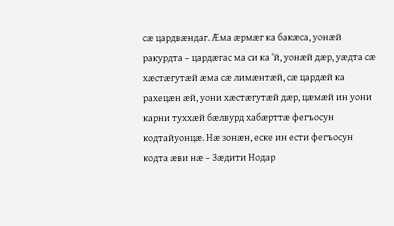сæ цардвæндаг. Æма æрмæг ка бакæса, уонæй ракурдта – цардæгас ма си ка ‘й, уонæй дæр, уæдта сæ хæстæгутæй æма сæ лимæнтæй, сæ цардæй ка рахецæн æй, уони хæстæгутæй дæр, цæмæй ин уони карни туххæй бæлвурд хабæрттæ фегъосун кодтайуонцæ. Нæ зонæн, еске ин ести фегъосун кодта æви нæ – Зæдити Нодар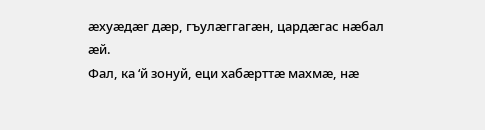æхуæдæг дæр, гъулæггагæн, цардæгас нæбал æй.
Фал, ка ‘й зонуй, еци хабæрттæ махмæ, нæ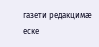газети редакцимæ еске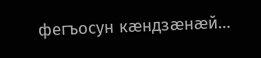фегъосун кæндзæнæй…